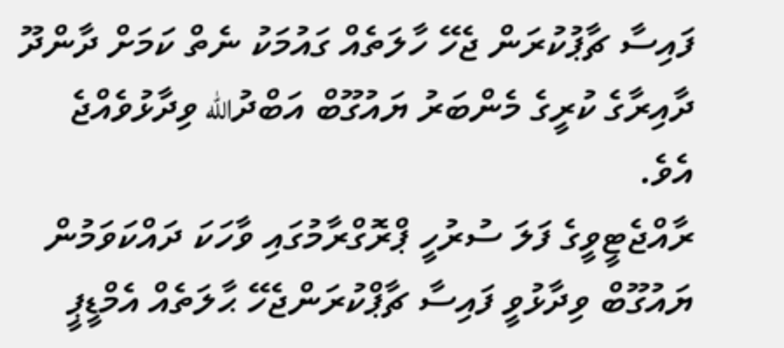ފައިސާ ޗާޕުކުރަން ޖެހޭ ހާލަތެއް ގައުމަކު ނެތް ކަމަށް ދާންދޫ ދާއިރާގެ ކުރީގެ މެންބަރު ޔައުގޫބް އަބްދުالله ވިދާޅުވެއްޖެ އެވެ.
ރާއްޖެޓީވީގެ ފަލަ ސުރުހީ ޕްރޮގްރާމުގައި ވާހަކަ ދައްކަވަމުން ޔައުގޫބް ވިދާޅުވީ ފައިސާ ޗާޕްކުރަންޖެހޭ ޙާލަތެއް އެމްޑީޕީ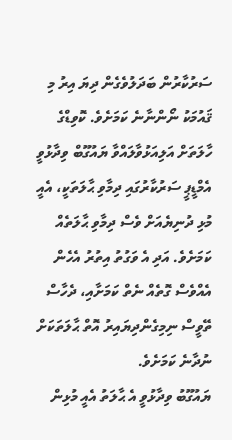ސަރުކާރުން ބަދަލުވެގެން ދިޔަ އިރު މި ޤައުމަކު ނޯންނާނެ ކަމަށެވެ. ކޮވިޑްގެ ހާލަތަށް އަލިއަޅުވާލައްވާ ޔައުގޫބް ވިދާޅުވީ އެމްޑީޕީ ސަރުކާރުގައި ދިމާވި ޙާލަތަކީ، އެއީ މުޅި ދުނިޔެއަށް ވެސް ދިމާވި ޙާލަތެއް ކަމަށެވެ. އަދި އެ ވަގުތު އިތުރު އެހެން އެއްވެސް ގޮތެއް ނެތް ކަމަށާއި، ދެހާސް ތޭވީސް ނިމިގެންދިޔައިރު އޮތް ޙާލަތަކަށް ނުދާނެ ކަމަށެވެ.
ޔައުގޫބު ވިދާޅުވީ އެ ޙާލަތު އެއީ މުޅިން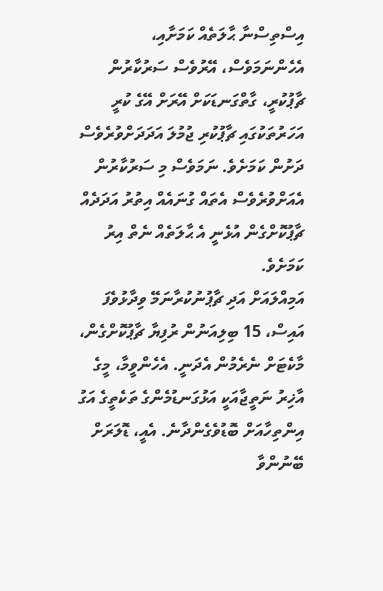އިސްތިސްނާ ޙާލަތެއް ކަމަށާއި، އެހެންނަމަވެސް، އޭރުވެސް ސަރުކާރުން ޗާޕުކުރީ، ގާތްގަނޑަކަށް އޭރަށް އޭގެ ކުރީ އަހަރުތަކުގައި ޗާޕުކުރި ޖުމުލަ އަދަދަށްވުރެވެސް ދަށުން ކަމަށެވެ. ނަމަވެސް މި ސަރުކާރުން އެއަށްވުރެވެސް އެތައް ގުނައެއް އިތުރު އަދަދެއް ޗާޕުކޮށްގެން އުޅެނީ އެ ޙާލަތެއް ނެތް އިރު ކަމަށެވެ.
އަމިއްލައަށް އަދި ޗާޕުނުކުރާނަމޭ ވިދާޅުވެފަ އައިސް، 15 ބިލިއަނުން ރުފިޔާ ޗާޕުކޮށްގެން، މާކެޓަށް ނެރެމުން އެދަނީ. އެހެންވީމާ، މީގެ އާޚިރު ނަތީޖާއަކީ އަޅުގަނޑުމެންގެ ތަކެތީގެ އަގު އިންތިހާއަށް ބޮޑުވެގެންދާނެ. އެއީ، ޑޮލަރަށް ބޭނުންވާ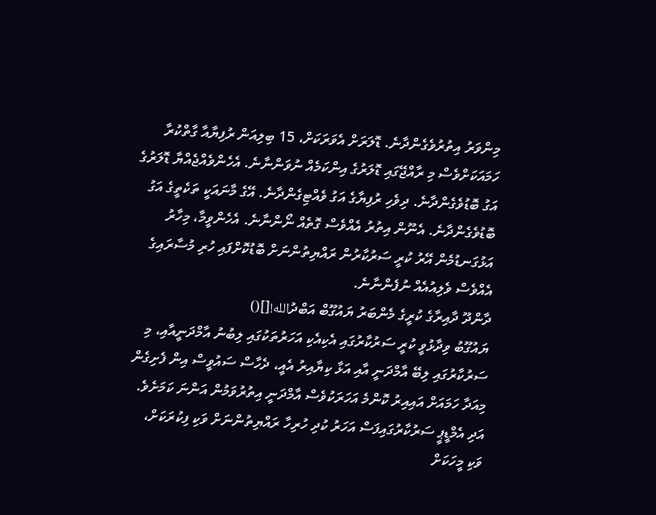މިންވަރު އިތުރުވެގެންދާނެ. ޑޮލަރަށް އެވަރަކަށް، 15 ބިލިއަން ރުފިޔާއާ ގާތްކުރާ ހަމައަކަށްވެސް މި ރާއްޖޭގައި ޑޮލަރުގެ އިންކަމެއް ނުވަންނާނެ. އެހެންވެއްޖެއްޔާ ޑޮލަރުގެ އަގު ބޮޑުވެގެންދާނެ. ދިވެހި ރުފިޔާގެ އަގު ވެއްޓިގެންދާނެ. އޭގެ މާނައަކީ ތަކެތީގެ އަގު ބޮޑުވެގެންދާނެ. އެނޫން އިތުރު އެއްވެސް ގޮތެއް ނޯންނާނެ. އެހެންވީމާ، މިހާރު އަޅުގަނޑުމެން އޭރު ކުރީ ސަރުކާރުން ރައްޔިތުންނަށް ބޮޑުކޮށްފައި ހުރި މުސާރައިގެ އެއްވެސް ވެލިއުއެއް ނުފެންނާނެ.
ދާންދޫ ދާއިރާގެ ކުރީގެ މެންބަރު ޔައުގޫބް އަބްދުالله![]()
ޔައުގޫބު ވިދާޅުވީ ކުރީ ސަރުކާރުގައި އެކިއެކި އަހަރުތަކުގައި ލިބުނު އާމްދަނީއާއި، މި ސަރުކާރުގައި ލިބޭ އާމްދަނީ އާއި އަޅާ ކިޔާއިރު އެއީ، ދެހާސް ސައުވީސް އިން ފެށިގެން މިއަދާ ހަމައަށް އައިއިރު ކޮންމެ އަހަރަކުވެސް އާމްދަނީ އިތުރުވަމުން އަންނަ ކަމަށެވެ.
އަދި އެމްޑީޕީ ސަރުކާރުގައިފަސް އަހަރު ކުދި ހުރިހާ ރައްޔިތުންނަށް ވަކި ފިކުރަކަށް، ވަކި މީހަކަށް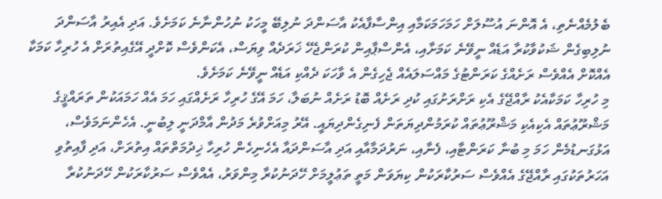ބެލުމެއްނެތި، އެ އޮންނަ އުސޫލަށް ހަމަހަމަކަމާއި އިންސާފާއެކު އާސަންދަ ނުލިބޭ މީހަކު ނުހުންނާނެ ކަމަށެވެ. އަދި އެއިރު އާސަންދަ ނުލިބިގެން ޝަކުވާކުރާ އަޑެއް ނީވޭނެ ކަމަށާއި، އެންސްޕާއިން ކުރަންޖެހޭ ޚަރަދެއް ވިޔަސް، އެކަންވެސް ކޮށްދީ އޭގެއިތުރަށް އެ ހުރިހާ ކަމަކާ އެއްކޮށް އެއްވެސް ރަށެއްގެ ކަރަންޓުގެ މައްސަލައެއް ޖެހިގެން އެ ވާހަކަ ދެއްކި އަޑެއް ނީވޭނެ ކަމަށެވެ.
މި ހުރިހާ ކަމަކާއެކު ރާއްޖޭގެ އެކި ރަށްރަށުގައި ކުދި ރަށެއް ބޮޑު ރަށެއް ނުބަލާ، ހަމަ އޭގެ ހުރިހާ ރަށެއްގައި ހަމަ އެއް ހަމައަކުން ތަރައްޤީގެ މަޝްރޫޢުތައް އެކިއެކި މަޝްރޫޢުތައް ކުރަމުންދިޔަތަން ފެނިގެންދިޔައީ. އޭރު މިއަށްވުރެ މަދުން އާމްދަނީ ލިބުނީ. އެހެންނަމަވެސް، އަޅުގަނޑުމެން ހަމަ މި ބުނާ ކަރަންޓާއި، ފެނާއި، ނަރުދަމާއާއި އަދި އާސަންދައާ އެހެނިހެން ހުރިހާ ޚިދުމަތްތައް އިތުރަށް، އަދި ފާއިތުވި އަހަރުތަކުގައި ރާއްޖޭގެ އެއްވެސް ސަރުކާރަކުން ކިޔަވަން މަތީ ތަޢުލީމަށް ހޭދަނުކުރާ މިންވަރު، އެއްވެސް ސަރުކާރަކުން ހޭދަނުކުރާ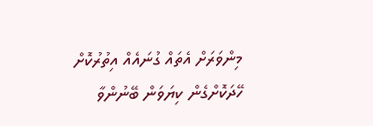މިންވަރަށް އެތައް ގުނައެއް އިތުރުކޮށް ހޭދަކޮށްގެން ކިޔަވަން ބޭނުންވާ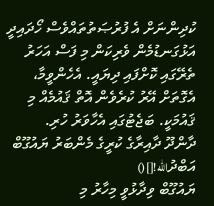ކުދިންނަށް އެ ފުރުޞަތުތައްވެސް ހޯދައިދީ އަޅުގަނޑުމެން ވެރިކަން މި ފަސް އަހަރު ތެރޭގައި ކޮށްފައި ދިޔައީ. އެހެންވީމާ، އެގޮތަށް އޭރު ކުރެވެން އޮތް ޤައުމެއް މި ޤައުމަކީ. ބަޖެޓުގައި އެހާވަރު ހުރި.
ދާންދޫ ދާއިރާގެ ކުރީގެ މެންބަރު ޔައުގޫބް އަބްދުالله![]()
ޔައުގޫބް ވިދާޅުވީ މިހާރު މި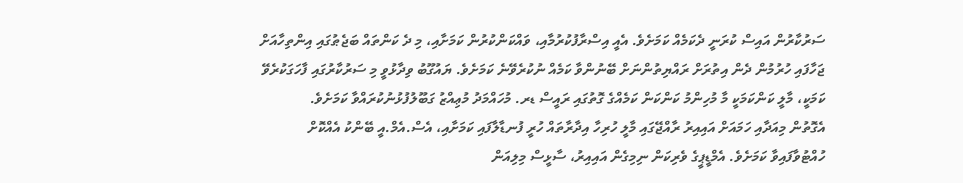ސަރުކާރުން އައިސް ކުރަނީ ދެކަމެއް ކަމަށެވެ. އެއީ އިސްރާފުކުރުމާއި، ވައްކަންކުރުން ކަމަށާއި، މި ދެ ކަންތައް ބަޖެޠުގައި އިންތިހާއަށް ޖަހާފައި ހުރުމުން ދެން އިތުރަށް ރައްޔިތުންނަށް ބޭނުންވާ ކަމެއް ނުކުރެވޭނެ ކަމަށެވެ. ޔައުގޫބު ވިދާޅުވީ މި ސަރުކާރުގައި ފާހަގަކުރެވޭ ކަމަކީ، މާލީ ކަންކަމަކީ މާ މުހިންމު ކަންކަން ކަމެއްގެ ގޮތުގައި ރައީސް ޑރ. މުހައްމަދު މުޢިއްޒު ގަބޫލުފުޅުނުކުރައްވާ ކަމަށެވެ.
އެގޮތުން މިއަދާއި ހަމައަށް އައިއިރު ރާއްޖޭގައި މާލީ ހުރިހާ އިދާރާތައް ހުރީ ފުނޑާލާފައި ކަމަށާއި، އެސް.އެމް.އީ ބޭންކު އެއްކޮށް ހުއްޓުވާފައިވާ ކަމަށެވެ. އެމްޑީޕީގެ ވެރިކަން ނިމިގެން އައިއިރު، ސާޅީސް މިލިއަން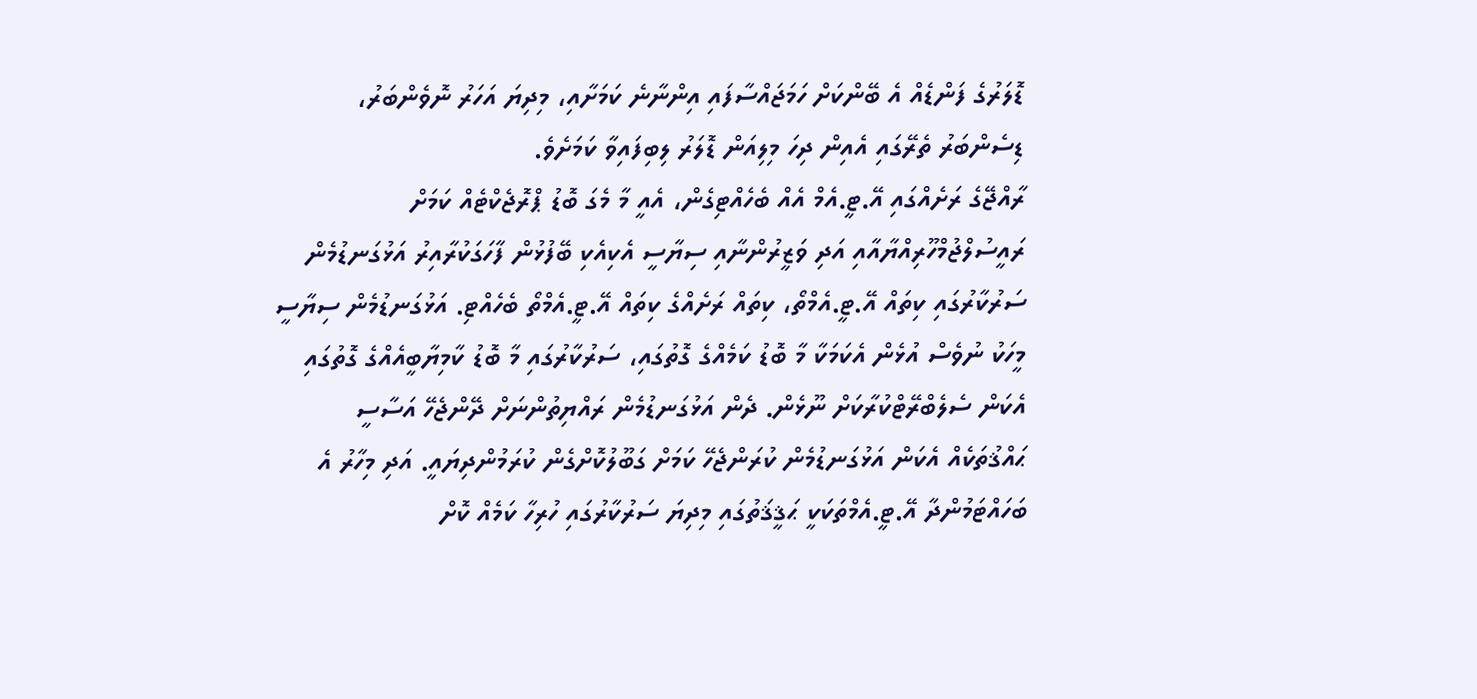ޑޮލަރުގެ ފަންޑެއް އެ ބޭންކަށް ހަމަޖައްސާފައި އިންނާނެ ކަމަށާއި، މިދިޔަ އަހަރު ނޮވެންބަރު، ޑިސެންބަރު ތެރޭގައި އެއިން ދިހަ މިލިއަން ޑޮލަރު ލިބިފައިވާ ކަމަށެވެ.
ރާއްޖޭގެ ރަށެއްގައި އޭ.ޓީ.އެމް އެއް ބެހެއްޓިގެން، އެއީ މާ މެގަ ބޮޑު ޕްރޮޖެކްޓެއް ކަމަށް ރައީސުލްޖުމްހޫރިއްޔާއާއި އަދި ވަޒީރުންނާއި ސިޔާސީ އެކިއެކި ބޭފުޅުން ފާހަގަކުރާއިރު އަޅުގަނޑުމެން ސަރުކާރުގައި ކިތައް އޭ.ޓީ.އެމްތޯ، ކިތައް ރަށެއްގެ ކިތައް އޭ.ޓީ.އެމްތޯ ބެހެއްޓި. އަޅުގަނޑުމެން ސިޔާސީ މީހަކު ނުވެސް އުޅެން އެކަމަކާ މާ ބޮޑު ކަމެއްގެ ގޮތުގައި، ސަރުކާރުގައި މާ ބޮޑު ކާމިޔާބީއެއްގެ ގޮތުގައި އެކަން ސެލެބްރޭޓްކުރާކަށް ނޫޅެން. ދެން އަޅުގަނޑުމެން ރައްޔިތުންނަށް ދޭންޖެހޭ އަސާސީ ޙައްޤުތަކެއް އެކަން އަޅުގަނޑުމެން ކުރަންޖެހޭ ކަމަށް ގަބޫލުކޮށްގެން ކުރަމުންދިޔައީ. އަދި މިހާރު އެ ބަހައްޓަމުންދާ އޭ.ޓީ.އެމްތަކަކީ ޙަޤީޤަތުގައި މިދިޔަ ސަރުކާރުގައި ހުރިހާ ކަމެއް ކޮށް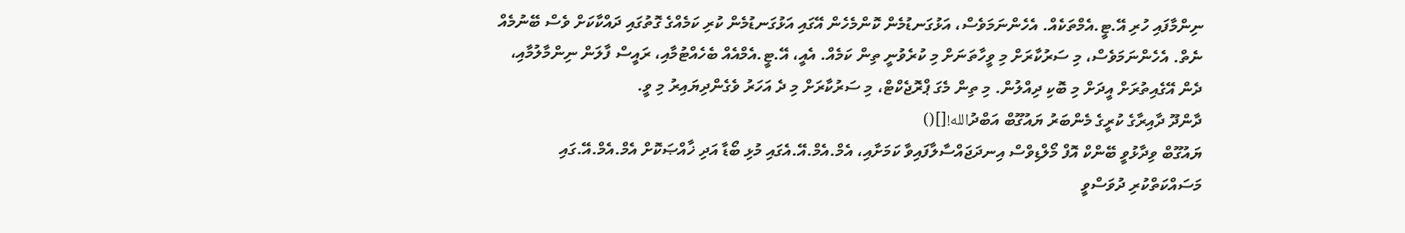ނިންމާފައި ހުރި އޭ.ޓީ.އެމްތަކެއް. އެހެންނަމަވެސް، އަޅުގަނޑުމެން ކޮންމެހެން އޭގައި އަޅުގަނޑުމެން ކުރި ކަމެއްގެ ގޮތުގައި ދައްކާކަށް ވެސް ބޭނުމެއް ނެތް. އެހެންނަމަވެސް، މި ސަރުކާރަށް މި ވީހާތަނަށް މި ކުރެވުނީ ތިން ކަމެއް. އެއީ، އޭ.ޓީ.އެމްއެއް ބެހެއްޓުމާއި، ރައީސް ފާލަން ނިންމާލުމާއި، ދެން އޭގެއިތުރަށް އީދަށް މި ބޮކި ދިއްލުން. މި ތިން މެގަ ޕްރޮޖެކްޓް، މި ސަރުކާރަށް މި ދެ އަހަރު ވެގެންދިޔައިރު މި ވީ.
ދާންދޫ ދާއިރާގެ ކުރީގެ މެންބަރު ޔައުގޫބް އަބްދުالله![]()
ޔައުގޫބް ވިދާޅުވީ ބޭންކް އޮފް މޯލްޑިވްސް އިނދަޖައްސާލާފައިވާ ކަމަށާއި، އެމް.އެމް.އޭ.އެގައި މުޅި ބޯޑާ އަދި ޚާއްޞަކޮށް އެމް.އެމް.އޭ.ގައި މަސައްކަތްކުރި ދުވަސްވީ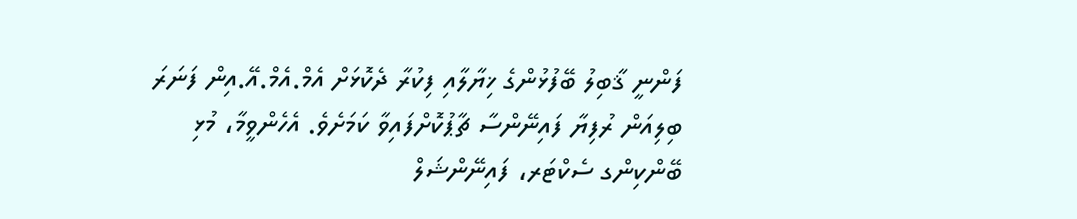ފަންނީ ޤާބިލު ބޭފުޅުންގެ ޚިޔާލާއި ފިކުރާ ދެކޮޅަށް އެމް.އެމް.އޭ.އިން ފަނަރަ ބިލިއަން ރުފިޔާ ފައިނޭންސާ ޗާޕުކޮށްފައިވާ ކަމަށެވެ. އެހެންވީމާ، މުޅި ބޭންކިންގ ސެކްޓަރ، ފައިނޭންޝަލް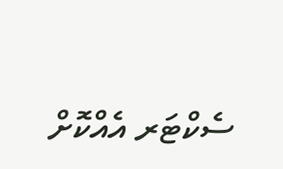ސެކްޓަރ އެއްކޮށް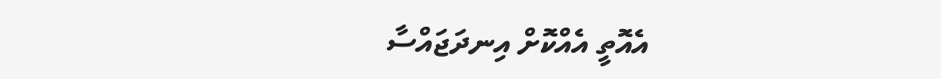އެއޮތީ އެއްކޮށް އިނދަޖައްސާ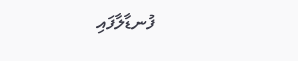ފުނޑާލާފައި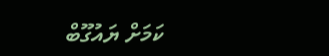ކަމަށް ޔައުގޫބް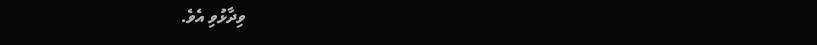ވިދާޅުވި އެވެ.